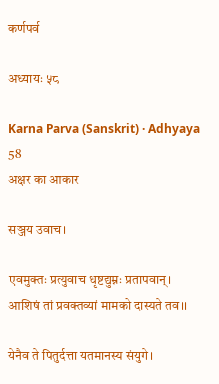कर्णपर्व

अध्यायः ५८

Karna Parva (Sanskrit) · Adhyaya 58
अक्षर का आकार

सञ्जय उवाच।

एवमुक्तः प्रत्युवाच धृष्टद्युम्नः प्रतापवान्।
आशिषं तां प्रवक्तव्यां मामको दास्यते तव।।

येनैव ते पितुर्दत्ता यतमानस्य संयुगे।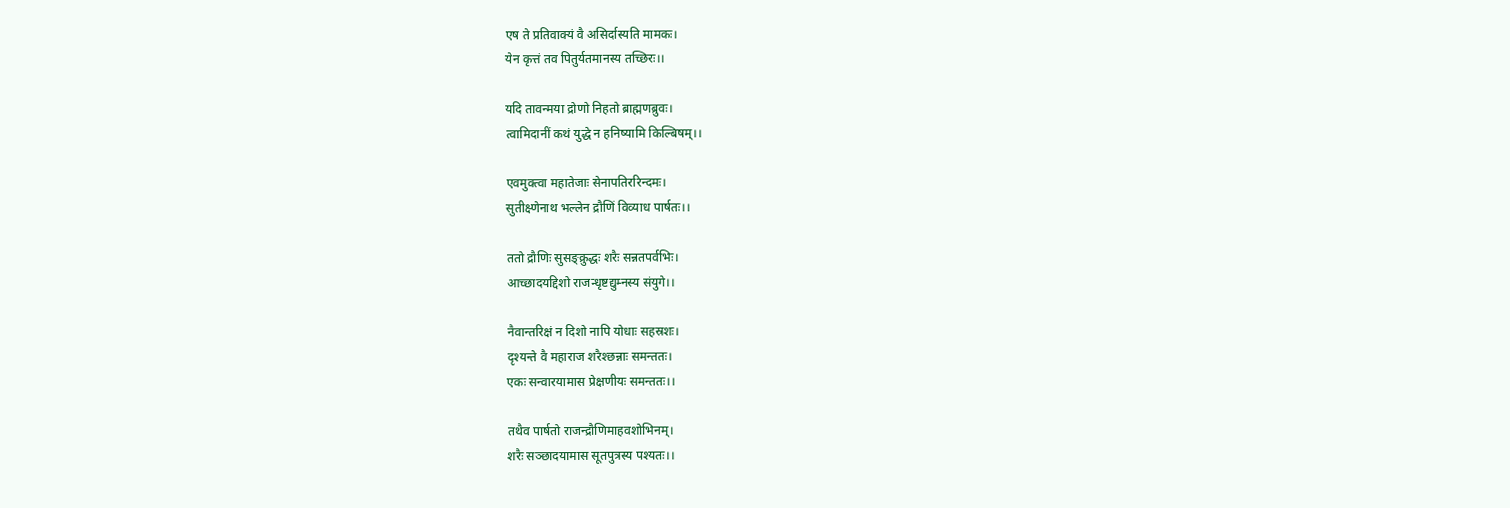एष ते प्रतिवाक्यं वै असिर्दास्यति मामकः।
येन कृत्तं तव पितुर्यतमानस्य तच्छिरः।।

यदि तावन्मया द्रोणो निहतो ब्राह्मणब्रुवः।
त्वामिदानीं कथं युद्धे न हनिष्यामि किल्बिषम्।।

एवमुक्त्वा महातेजाः सेनापतिररिन्दमः।
सुतीक्ष्णेनाथ भल्लेन द्रौणिं विव्याध पार्षतः।।

ततो द्रौणिः सुसङ्क्रुद्धः शरैः सन्नतपर्वभिः।
आच्छादयद्दिशो राजन्धृष्टद्युम्नस्य संयुगे।।

नैवान्तरिक्षं न दिशो नापि योधाः सहस्रशः।
दृश्यन्ते वै महाराज शरैश्छन्नाः समन्ततः।
एकः सन्वारयामास प्रेक्षणीयः समन्ततः।।

तथैव पार्षतो राजन्द्रौणिमाहवशोभिनम्।
शरैः सञ्छादयामास सूतपुत्रस्य पश्यतः।।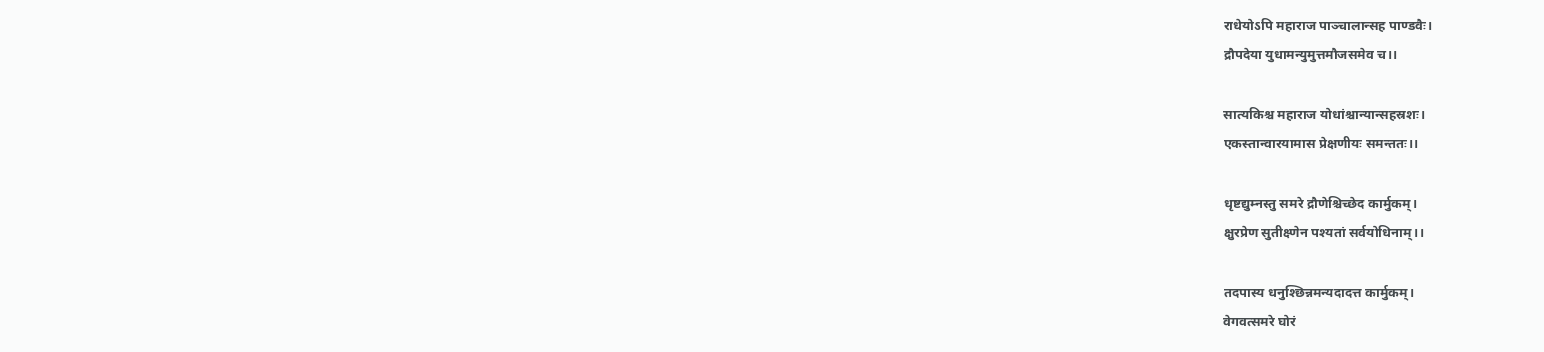राधेयोऽपि महाराज पाञ्चालान्सह पाण्डवैः।
द्रौपदेया युधामन्युमुत्तमौजसमेव च।।

सात्यकिश्च महाराज योधांश्चान्यान्सहस्रशः।
एकस्तान्वारयामास प्रेक्षणीयः समन्ततः।।

धृष्टद्युम्नस्तु समरे द्रौणेश्चिच्छेद कार्मुकम्।
क्षुरप्रेण सुतीक्ष्णेन पश्यतां सर्वयोधिनाम्।।

तदपास्य धनुश्छिन्नमन्यदादत्त कार्मुकम्।
वेगवत्समरे घोरं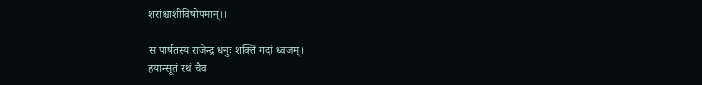शरांश्चाशीविषोपमान्।।

स पार्षतस्य राजेन्द्र धनुः शक्तिं गदां ध्वजम्।
हयान्सूतं रथं चैव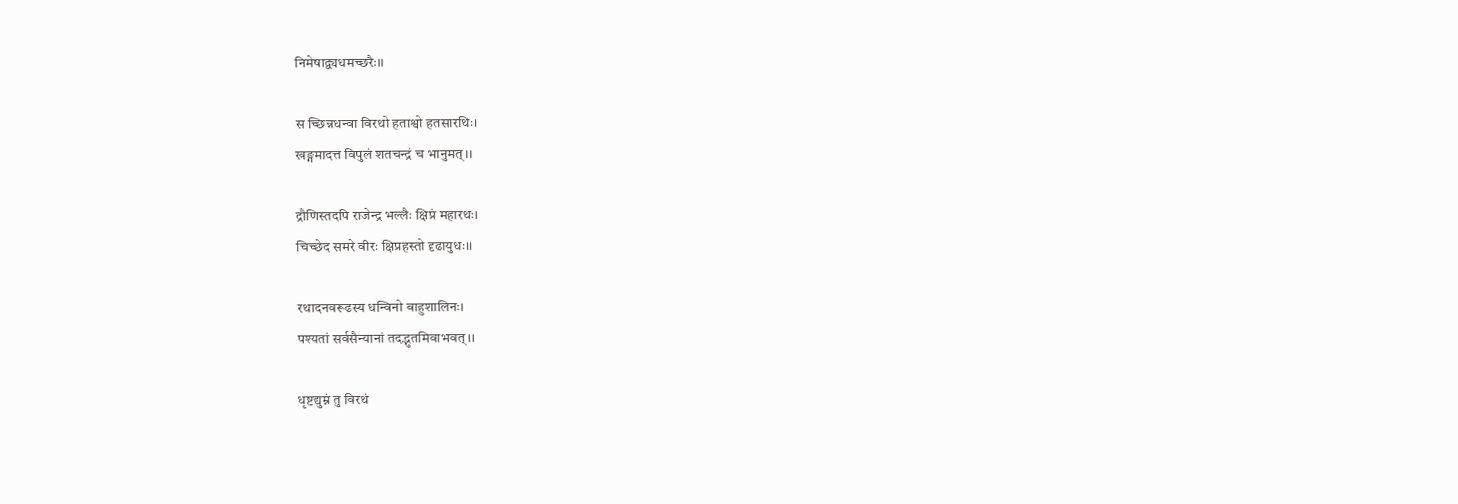निमेषाद्व्यधमच्छरैः।।

स च्छिन्नधन्वा विरथो हताश्वो हतसारथिः।
खङ्गमादत्त विपुलं शतचन्द्रं च भानुमत्।।

द्रौणिस्तदपि राजेन्द्र भल्लैः क्षिप्रं महारथः।
चिच्छेद समरे वीरः क्षिप्रहस्तो दृढायुधः।।

रथादनवरूढस्य धन्विनो बाहुशालिनः।
पश्यतां सर्वसैन्यानां तदद्भुतमिवाभवत्।।

धृष्टद्युम्नं तु विरथं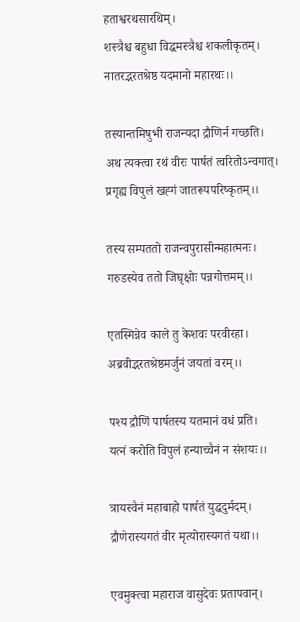हताश्वरथसारथिम्।
शस्त्रैश्च बहुधा विद्धमस्त्रैश्च शकलीकृतम्।
नातरद्भरतश्रेष्ठ यदमानो महारथः।।

तस्यान्तमिषुभी राजन्यदा द्रौणिर्न गच्छति।
अथ त्यक्त्वा रथं वीरः पार्षतं त्वरितोऽन्वगात्।
प्रगृह्य विपुलं खह्गं जातरूपपरिष्कृतम्।।

तस्य सम्पततो राजन्वपुरासीन्महात्मनः।
गरुडस्येव ततो जिघृक्षोः पन्नगोत्तमम्।।

एतस्मिन्नेव काले तु केशवः परवीरहा।
अब्रवीद्भरतश्रेष्ठमर्जुनं जयतां वरम्।।

पश्य द्रौणिं पार्षतस्य यतमानं वधं प्रति।
यत्नं करोति विपुलं हन्याच्चैनं न संशयः।।

त्रायस्वैनं महाबाहो पार्षतं युद्धदुर्मदम्।
द्रौणेरास्यगतं वीर मृत्योरास्यगतं यथा।।

एवमुक्त्वा महाराज वासुदेवः प्रतापवान्।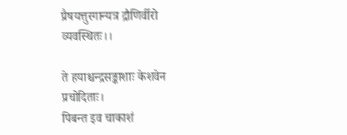प्रैषयत्तुरगान्यत्र द्रौणिर्वीरो व्यवस्थितः।।

ते हयाश्चन्द्रसङ्काशाः केशवेन प्रचोदिताः।
पिबन्त इव चाकाशं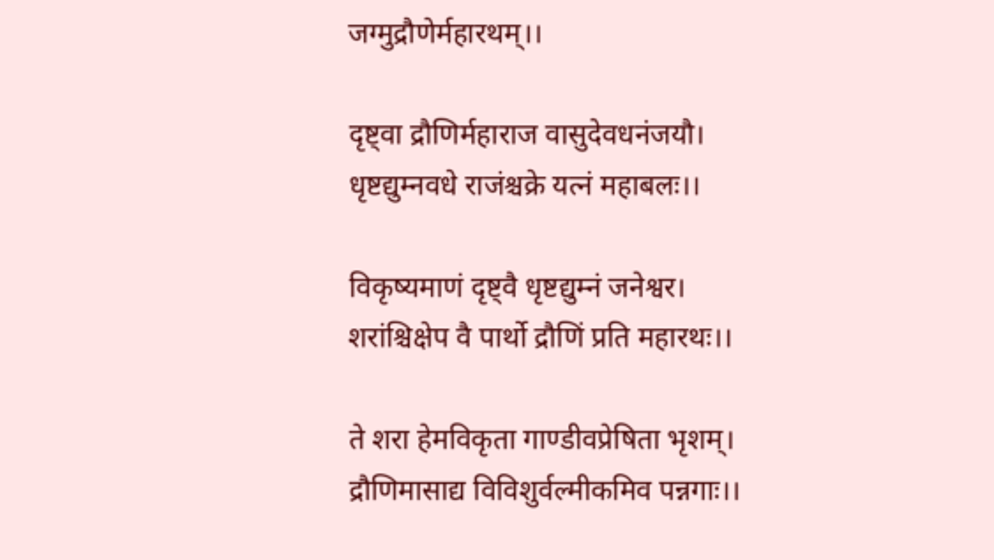जग्मुद्रौणेर्महारथम्।।

दृष्ट्वा द्रौणिर्महाराज वासुदेवधनंजयौ।
धृष्टद्युम्नवधे राजंश्चक्रे यत्नं महाबलः।।

विकृष्यमाणं दृष्ट्वै धृष्टद्युम्नं जनेश्वर।
शरांश्चिक्षेप वै पार्थो द्रौणिं प्रति महारथः।।

ते शरा हेमविकृता गाण्डीवप्रेषिता भृशम्।
द्रौणिमासाद्य विविशुर्वल्मीकमिव पन्नगाः।।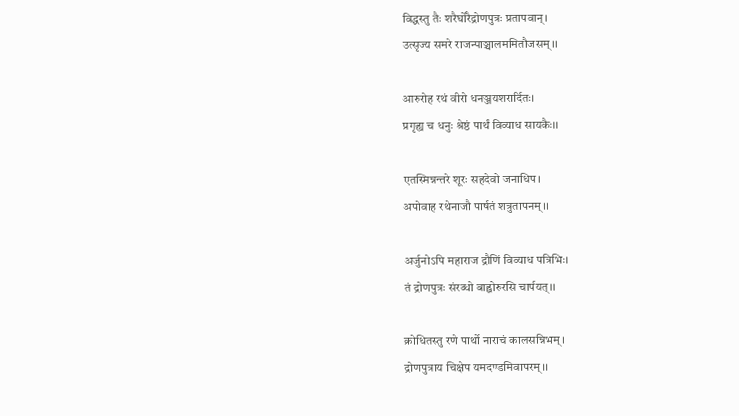विद्धस्तु तैः शरैर्घोरैद्रोणपुत्रः प्रतापवान्।
उत्सृज्य समरे राजन्पाञ्चालममितौजसम्।।

आरुरोह रथं वीरो धनञ्जयशरार्दितः।
प्रगृह्य च धनुः श्रेष्ठं पार्थं विव्याध सायकैः।।

एतस्मिन्नन्तरे शूरः सहदेवो जनाधिप।
अपोवाह रथेनाजौ पार्षतं शत्रुतापनम्।।

अर्जुनोऽपि महाराज द्रौणिं विव्याध पत्रिभिः।
तं द्रोणपुत्रः संरब्धो बाह्वोरुरसि चार्पयत्।।

क्रोधितस्तु रणे पार्थो नाराचं कालसन्निभम्।
द्रोणपुत्राय चिक्षेप यमदण्डमिवापरम्।।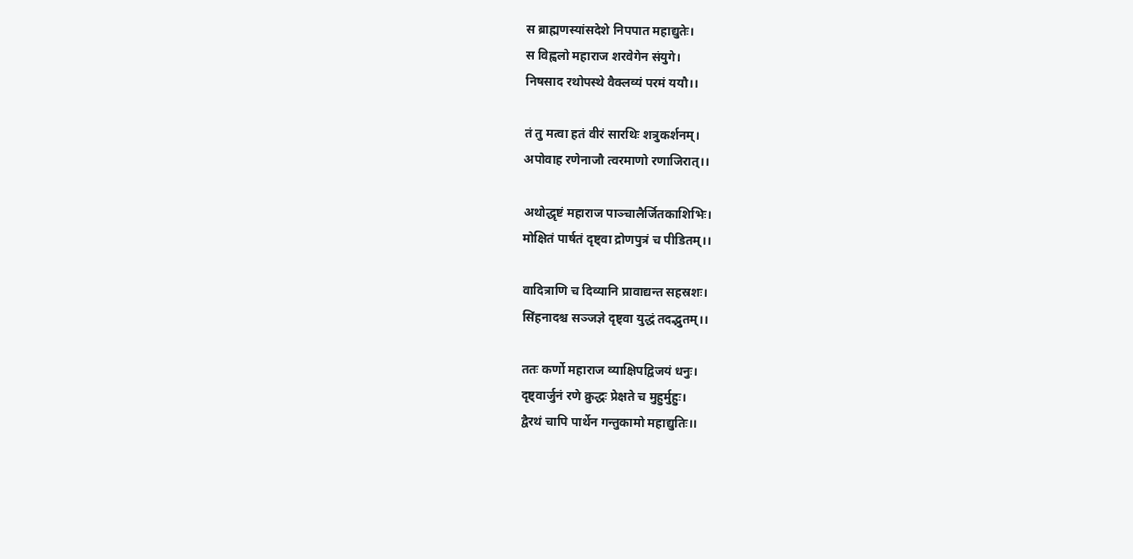स ब्राह्मणस्यांसदेशे निपपात महाद्युतेः।
स विह्वलो महाराज शरवेगेन संयुगे।
निषसाद रथोपस्थे वैक्लव्यं परमं ययौ।।

तं तु मत्वा हतं वीरं सारथिः शत्रुकर्शनम्।
अपोवाह रणेनाजौ त्वरमाणो रणाजिरात्।।

अथोद्धृष्टं महाराज पाञ्चालैर्जितकाशिभिः।
मोक्षितं पार्षतं दृष्ट्वा द्रोणपुत्रं च पीडितम्।।

वादित्राणि च दिव्यानि प्रावाद्यन्त सहस्रशः।
सिंहनादश्च सञ्जज्ञे दृष्ट्वा युद्धं तदद्भुतम्।।

ततः कर्णो महाराज व्याक्षिपद्विजयं धनुः।
दृष्ट्वार्जुनं रणे क्रुद्धः प्रेक्षते च मुहुर्मुहुः।
द्वैरथं चापि पार्थेन गन्तुकामो महाद्युतिः।।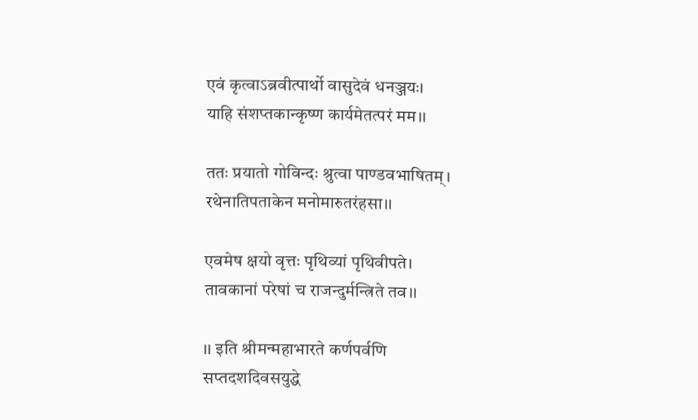एवं कृत्वाऽब्रवीत्पार्थो वासुदेवं धनञ्जयः।
याहि संशप्तकान्कृष्ण कार्यमेतत्परं मम।।

ततः प्रयातो गोविन्दः श्रुत्वा पाण्डवभाषितम्।
रथेनातिपताकेन मनोमारुतरंहसा।।

एवमेष क्षयो वृत्तः पृथिव्यां पृथिवीपते।
तावकानां परेषां च राजन्दुर्मन्त्रिते तव।।

।। इति श्रीमन्महाभारते कर्णपर्वणि
सप्तदशदिवसयुद्धे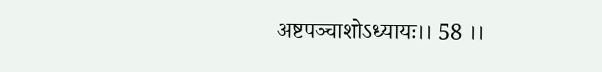अष्टपञ्चाशोऽध्यायः।। 58 ।।